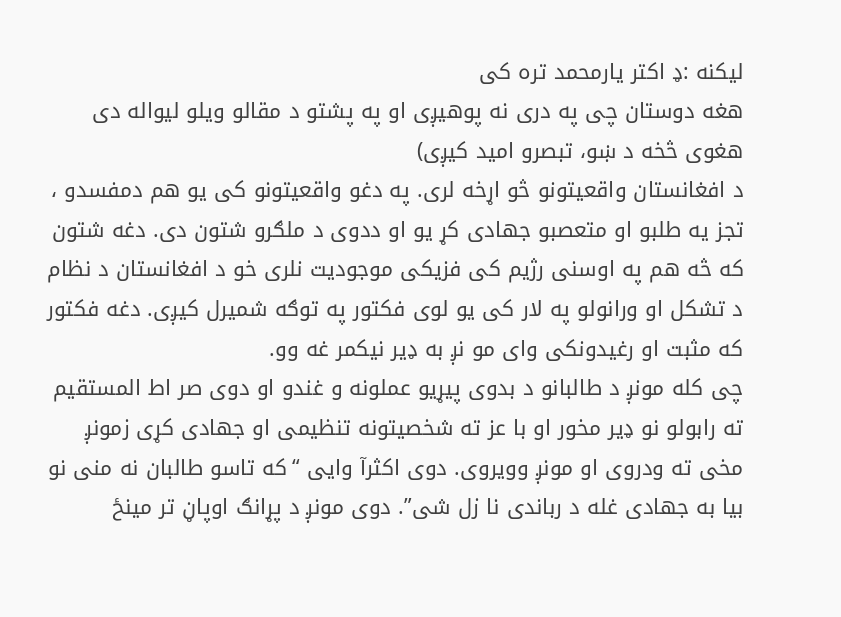لیکنه :ډ اکتر یارمحمد تره کی
هغه دوستان چی په دری نه پوهیږی او په پشتو د مقالو ویلو لیواله دی هغوی څخه د ښو، تبصرو امید کیږی)
د افغانستان واقعیتونو څو اړخه لری. په دغو واقعیتونو کی یو هم دمفسدو ، تجز یه طلبو او متعصبو جهادی کړ یو او ددوی د ملګرو شتون دی. دغه شتون که څه هم په اوسنی رژیم کی فزیکی موجودیت نلری خو د افغانستان د نظام د تشکل او ورانولو په لار کی یو لوی فکتور په توګه شمیرل کیږی. دغه فکتور که مثبت او رغیدونکی وای مو نږ به ډیر نیکمر غه وو.
چی کله مونږ د طالبانو د بدوی پیړیو عملونه و غندو او دوی صر اط المستقیم ته رابولو نو ډیر مخور او با عز ته شخصیتونه تنظیمی او جهادی کړی زمونږ مخی ته ودروی او مونږ وویروی. دوی اکثرآ وایی “که تاسو طالبان نه منی نو بیا به جهادی غله د رباندی نا زل شی”. دوی مونږ د پړانګ اوپاڼ تر مینځ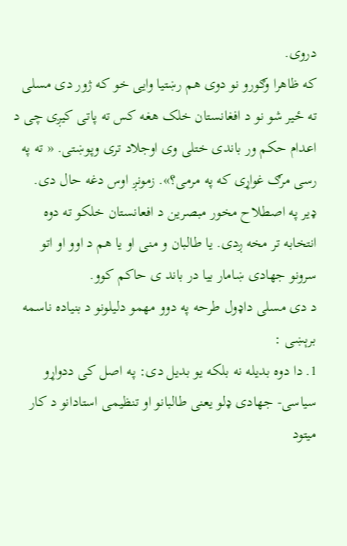دروی.
که ظاهرا وګورو نو دوی هم رښتیا وایی خو که ژور دی مسلی ته ځیر شو نو د افغانستان خلک هغه کس ته پاتی کیږی چی د اعدام حکم ور باندی ختلی وی اوجلاد تری وپوښتی. « ته په رسی مرګ غواړی که په مرمی؟». زمونږ اوس دغه حال دی.
ډیر په اصطلاح مخور مبصرین د افعانستان خلکو ته دوه انتخابه تر مخه ږدی. یا طالبان و منی او یا هم د اوو او اتو سرونو جهادی ښامار بیا در باند ی حاکم کوو.
د دی مسلی داډول طرحه په دوو مهمو دلیلونو د بنیاده ناسمه برېښی :
1. دا دوه بدیله نه بلکه یو بدیل دی: په اصل کی ددواړو سیاسی- جهادی ډلو یعنی طالبانو او تنظیمی استادانو د کار میتود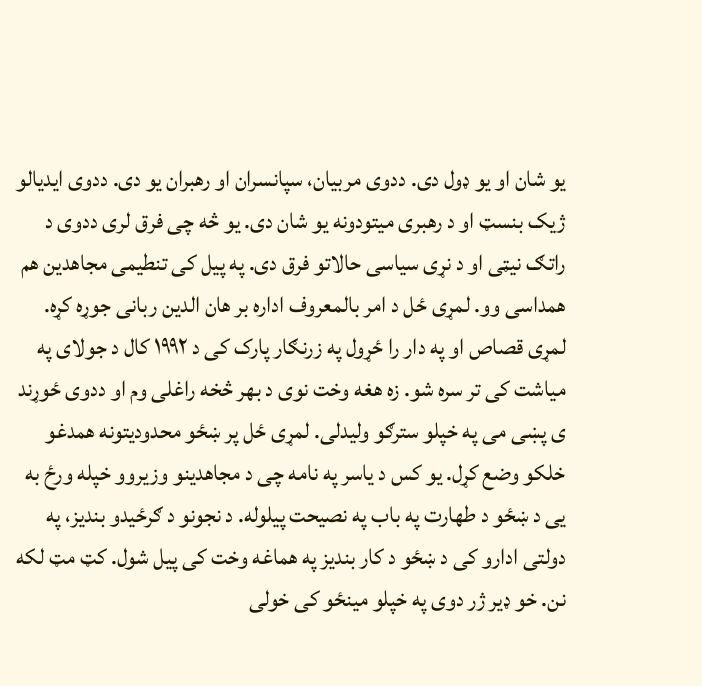یو شان او یو ډول دی. ددوی مربیان، سپانسران او رهبران یو دی. ددوی ایدیالو ژیک بنسټ او د رهبری میتودونه یو شان دی. یو څه چی فرق لری ددوی د راتګ نیټی او د نړی سیاسی حالاتو فرق دی. په پیل کی تنطیمی مجاهدین هم همداسی وو. لمړی ځل د امر بالمعروف اداره بر هان الدین ربانی جوړه کړه. لمړی قصاص او په دار را ځړول په زرنګار پارک کی د ۱۹۹۲ کال د جولای په میاشت کی تر سره شو. زه هغه وخت نوی د بهر څخه راغلی وم او ددوی ځوړند ی پښی می په خپلو سترګو ولیدلی. لمړی ځل پر ښځو محدودیتونه همدغو خلکو وضع کړل. یو کس د یاسر په نامه چی د مجاهدینو وزیروو خپله ورځ به یی د ښځو د طهارت په باب په نصیحت پیلوله. د نجونو د ګرځیدو بندیز، په دولتی ادارو کی د ښځو د کار بندیز په هماغه وخت کی پیل شول. کټ مټ لکه نن. خو ډیر ژر دوی په خپلو مینځو کی خولی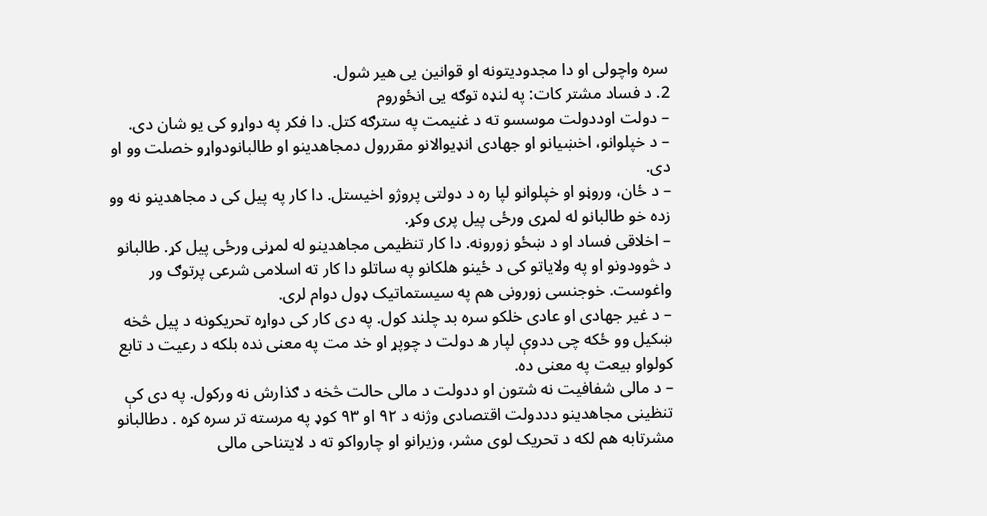سره واچولی او دا مجدودیتونه او قوانین یی هیر شول.
2. د فساد مشتر کات: په لنډه توګه یی انځوروم
– دولت اوددولت موسسو ته د غنیمت په سترګه کتل. دا فکر په دواړو کی یو شان دی.
– د خپلوانو، اخښیانو او جهادی انډیوالانو مقررول دمجاهدینو او طالبانودواړو خصلت وو او دی.
– د ځان، وروڼو او خپلوانو لپا ره د دولتی پروژو اخیستل. دا کار په پیل کی د مجاهدینو نه وو زده خو طالبانو له لمړی ورځی پیل پری وکړ.
– اخلاقی فساد او د ښځو زورونه. دا کار تنظیمی مجاهدینو له لمړنی ورځی پیل کړ. طالبانو د څوودونو او په ولایاتو کی د ځینو هلکانو په ساتلو دا کار ته اسلامی شرعی پرتوګ ور واغوست. خوجنسی زورونی هم په سیستماتیک ډول دوام لری.
– د غیر جهادی او عادی خلکو سره بد چلند کول. په دی کار کی دواړه تحریکونه د پیل څخه ښکیل وو ځکه چی ددوې لپار ه دولت د چوپړ او خد مت په معنی نده بلکه د رعیت د تابع کولواو بیعت په معنی ده.
– د مالی شفافیت نه شتون او ددولت د مالی حالت څخه د ګذارش نه ورکول. په دی کې تنظینی مجاهدینو دددولت اقتصادی وژنه د ۹۲ او ۹۳ کوډ په مرسته تر سره کړه . دطالبانو مشرتابه هم لکه د تحریک لوی مشر، وزیرانو او چارواکو ته د لایتناحی مالی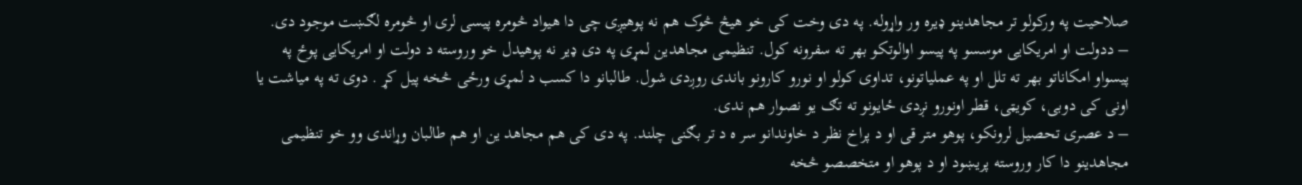صلاحیت په ورکولو تر مجاهدینو ډیره ور واړوله. په دی وخت کی خو هیڅ څوک هم نه پوهیږی چی دا هیواد څومره پیسی لری او څومره لګښت موجود دی.
– ددولت او امریکایی موسسو په پیسو اوالوتکو بهر ته سفرونه کول. تنظیمی مجاهدین لمړی په دی ډیر نه پوهیدل خو وروسته د دولت او امریکایی پوځ په پیسواو امکاناتو بهر ته تلل او په عملیاتونو، تداوی کولو او نورو کارونو باندی روږدی شول. طالبانو دا کسب د لمړی ورځی څخه پیل کړ . دوی ته په میاشت یا اونی کی دوبی، کویټی، قطر اونورو نږدی ځایونو ته تګ یو نصوار هم ندی.
– د عصری تحصیل لرونکو، پوهو متر قی او د پراخ نظر د خاوندانو سر ه د تر بګنی چلند. په دی کی هم مجاهد ین او هم طالبان وړاندی وو خو تنظیمی مجاهدینو دا کار وروسته پریښود او د پوهو او متخصصو څخه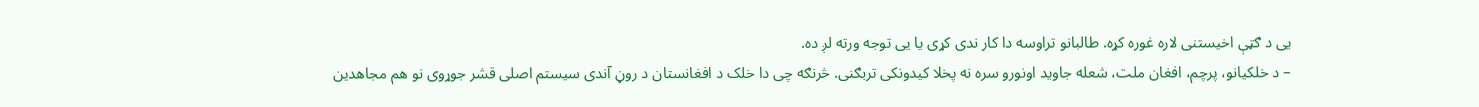یی د ګټې اخیستنی لاره غوره کړه. طالبانو تراوسه دا کار ندی کړی یا یی توجه ورته لږ ده.
– د خلکیانو، پرچم، افغان ملت، شعله جاوید اونورو سره نه پخلا کیدونکی تربګنی. څرنګه چی دا خلک د افغانستان د روڼ آندی سیستم اصلی قشر جوړوی نو هم مجاهدین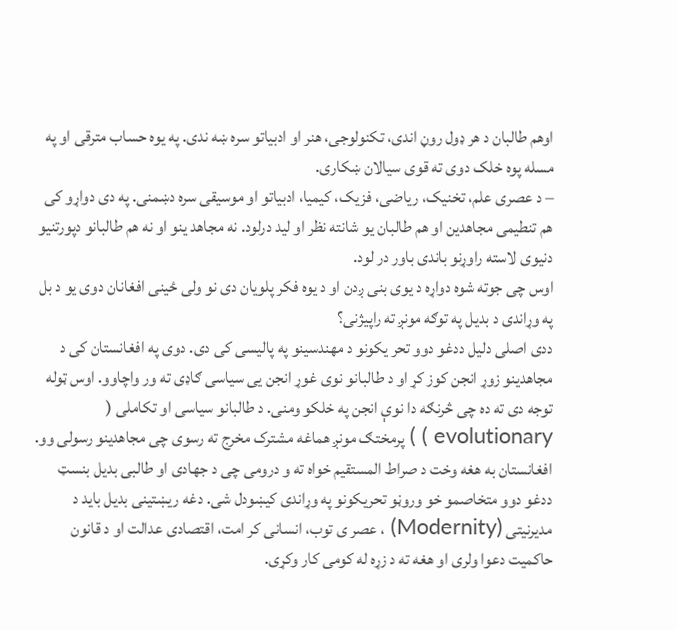اوهم طالبان د هر ډول روڼ اندی، تکنولوجی، هنر او ادبیاتو سره ښه ندی. په یوه حساب مترقی او په مسله پوه خلک دوی ته قوی سیالان ښکاری.
– د عصری علم، تخنیک، ریاضی، فزیک، کیمیا، ادبیاتو او موسیقی سره دښمنی. په دی دواړو کی هم تنطیمی مجاهدین او هم طالبان یو شانته نظر او لید درلود. نه مجاهد ینو او نه هم طالبانو دپورتنیو دنیوی لاسته راوړنو باندی باور در لود.
اوس چی جوته شوه دواړه د یوی بنی ږدن او د یوه فکر پلویان دی نو ولی ځینی افغانان دوی یو د بل په وړاندی د بدیل په توګه مونږ ته راپیژنی؟
ددی اصلی دلیل ددغو دوو تحر یکونو د مهندسینو په پالیسی کی دی. دوی په افغانستان کی د مجاهدینو زوړ انجن کوز کړ او د طالبانو نوی غوړ انجن یی سیاسی ګاډی ته ور واچاوو. اوس ټوله توجه دی ته ده چی څرنګه دا نوې انجن په خلکو ومنی. د طالبانو سیاسی او تکاملی ( evolutionary ) ) پرمختګ مونږ هماغه مشترک مخرج ته رسوی چی مجاهدینو رسولی وو.
افغانستان به هغه وخت د صراط المستقیم خواه ته و درومی چی د جهادی او طالبی بدیل بنسټ ددغو دوو متخاصمو خو وروڼو تحریکونو په وړاندی کیښودل شی. دغه ریښتینی بدیل باید د مدیرنیتی (Modernity) ، عصر ی توب، انسانی کر امت، اقتصادی عدالت او د قانون حاکمیت دعوا ولری او هغه ته د زړه له کومی کار وکړی.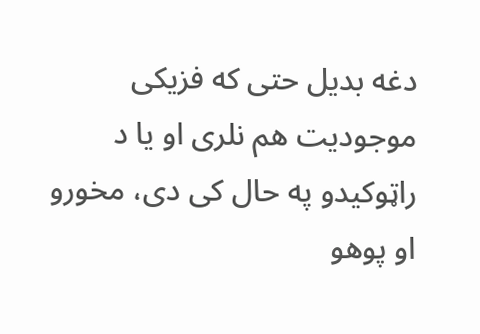دغه بدیل حتی که فزیکی موجودیت هم نلری او یا د راټوکیدو په حال کی دی، مخورو او پوهو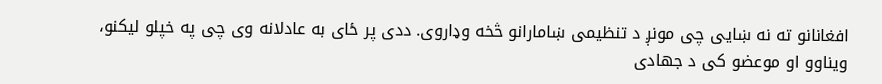افغانانو ته نه ښایی چی مونږ د تنظیمی ښامارانو څخه وډاروی. ددی پر ځای به عادلانه وی چی په خپلو لیکنو، ویناوو او موعضو کی د جهادی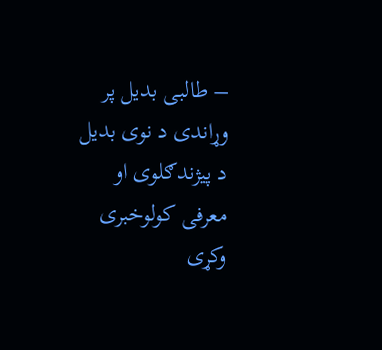– طالبی بدیل پر وړاندی د نوی بدیل د پیژندګلوی او معرفی کولوخبری وکړی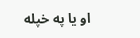او یا په خپله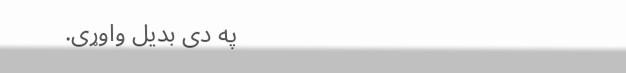په دی بدیل واوړی.